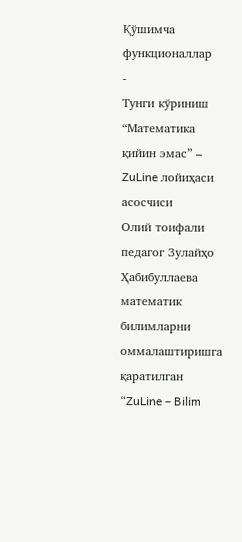Қўшимча функционаллар
-
Тунги кўриниш
“Математика қийин эмас” – ZuLine лойиҳаси асосчиси
Олий тоифали педагог Зулайҳо Ҳабибуллаева математик билимларни оммалаштиришга қаратилган “ZuLine – Bilim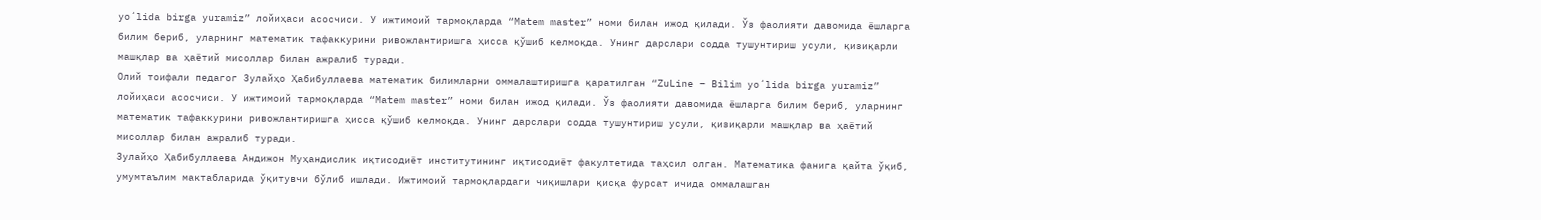yoʻlida birga yuramiz” лойиҳаси асосчиси. У ижтимоий тармоқларда “Matem master” номи билан ижод қилади. Ўз фаолияти давомида ёшларга билим бериб, уларнинг математик тафаккурини ривожлантиришга ҳисса қўшиб келмоқда. Унинг дарслари содда тушунтириш усули, қизиқарли машқлар ва ҳаётий мисоллар билан ажралиб туради.
Олий тоифали педагог Зулайҳо Ҳабибуллаева математик билимларни оммалаштиришга қаратилган “ZuLine – Bilim yoʻlida birga yuramiz” лойиҳаси асосчиси. У ижтимоий тармоқларда “Matem master” номи билан ижод қилади. Ўз фаолияти давомида ёшларга билим бериб, уларнинг математик тафаккурини ривожлантиришга ҳисса қўшиб келмоқда. Унинг дарслари содда тушунтириш усули, қизиқарли машқлар ва ҳаётий мисоллар билан ажралиб туради.
Зулайҳо Ҳабибуллаева Андижон Муҳандислик иқтисодиёт институтининг иқтисодиёт факултетида таҳсил олган. Математика фанига қайта ўқиб, умумтаълим мактабларида ўқитувчи бўлиб ишлади. Ижтимоий тармоқлардаги чиқишлари қисқа фурсат ичида оммалашган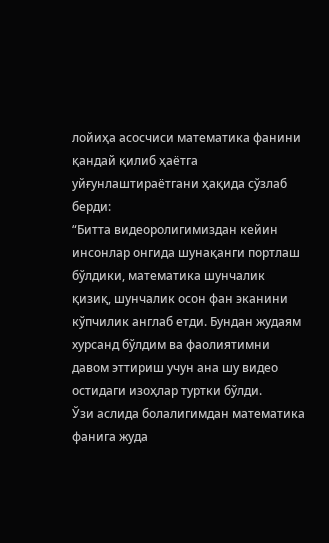лойиҳа асосчиси математика фанини қандай қилиб ҳаётга уйғунлаштираётгани ҳақида сўзлаб берди:
“Битта видеоролигимиздан кейин инсонлар онгида шунақанги портлаш бўлдики, математика шунчалик қизиқ, шунчалик осон фан эканини кўпчилик англаб етди. Бундан жудаям хурсанд бўлдим ва фаолиятимни давом эттириш учун ана шу видео остидаги изоҳлар туртки бўлди.
Ўзи аслида болалигимдан математика фанига жуда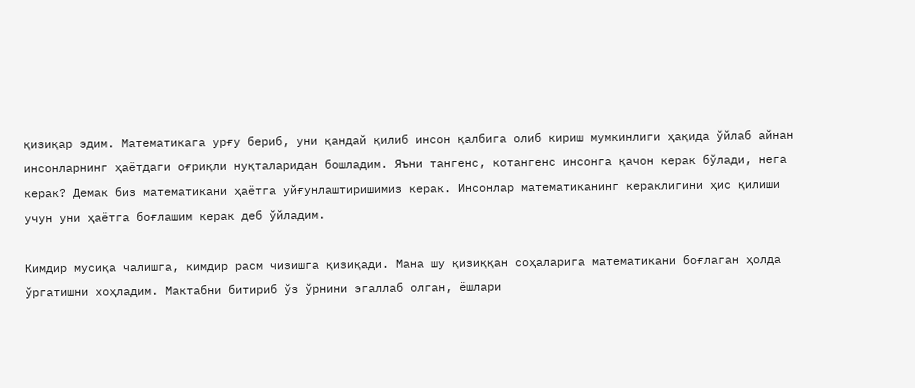қизиқар эдим. Математикага урғу бериб, уни қандай қилиб инсон қалбига олиб кириш мумкинлиги ҳақида ўйлаб айнан инсонларнинг ҳаётдаги оғриқли нуқталаридан бошладим. Яъни тангенс, котангенс инсонга қачон керак бўлади, нега керак? Демак биз математикани ҳаётга уйғунлаштиришимиз керак. Инсонлар математиканинг кераклигини ҳис қилиши учун уни ҳаётга боғлашим керак деб ўйладим.

Кимдир мусиқа чалишга, кимдир расм чизишга қизиқади. Мана шу қизиққан соҳаларига математикани боғлаган ҳолда ўргатишни хоҳладим. Мактабни битириб ўз ўрнини эгаллаб олган, ёшлари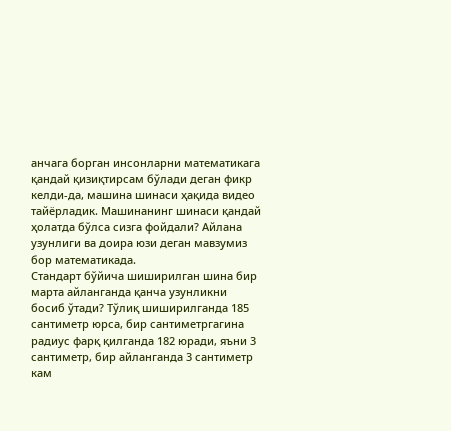анчага борган инсонларни математикага қандай қизиқтирсам бўлади деган фикр келди-да, машина шинаси ҳақида видео тайёрладик. Машинанинг шинаси қандай ҳолатда бўлса сизга фойдали? Айлана узунлиги ва доира юзи деган мавзумиз бор математикада.
Стандарт бўйича шиширилган шина бир марта айланганда қанча узунликни босиб ўтади? Тўлиқ шиширилганда 185 сантиметр юрса, бир сантиметргагина радиус фарқ қилганда 182 юради, яъни 3 сантиметр, бир айланганда 3 сантиметр кам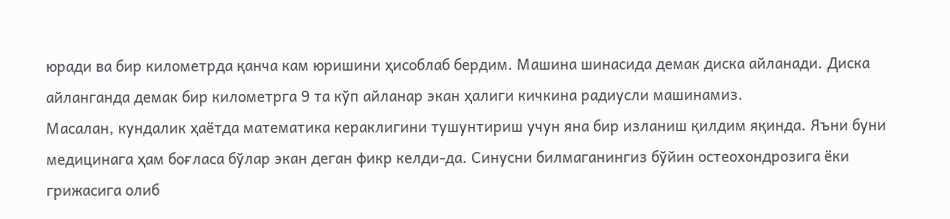юради ва бир километрда қанча кам юришини ҳисоблаб бердим. Машина шинасида демак диска айланади. Диска айланганда демак бир километрга 9 та кўп айланар экан ҳалиги кичкина радиусли машинамиз.
Масалан, кундалик ҳаётда математика кераклигини тушунтириш учун яна бир изланиш қилдим яқинда. Яъни буни медицинага ҳам боғласа бўлар экан деган фикр келди-да. Синусни билмаганингиз бўйин остеохондрозига ёки грижасига олиб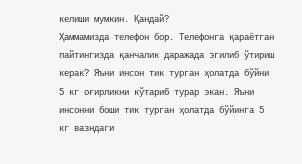келиши мумкин. Қандай?
Ҳаммамизда телефон бор. Телефонга қараётган пайтингизда қанчалик даражада эгилиб ўтириш керак? Яъни инсон тик турган ҳолатда бўйни 5 кг оғирликни кўтариб турар экан. Яъни инсонни боши тик турган ҳолатда бўйинга 5 кг вазндаги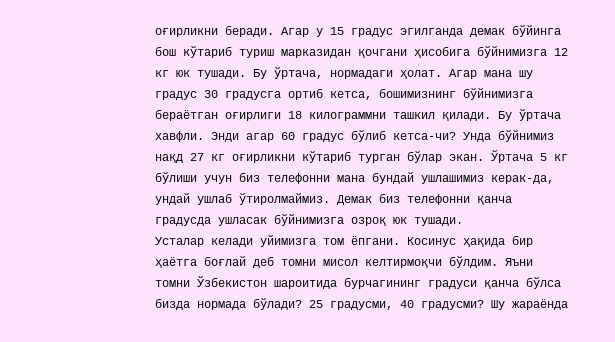оғирликни беради. Агар у 15 градус эгилганда демак бўйинга бош кўтариб туриш марказидан қочгани ҳисобига бўйнимизга 12 кг юк тушади. Бу ўртача, нормадаги ҳолат. Агар мана шу градус 30 градусга ортиб кетса, бошимизнинг бўйнимизга бераётган оғирлиги 18 килограммни ташкил қилади. Бу ўртача хавфли. Энди агар 60 градус бўлиб кетса-чи? Унда бўйнимиз нақд 27 кг оғирликни кўтариб турган бўлар экан. Ўртача 5 кг бўлиши учун биз телефонни мана бундай ушлашимиз керак-да, ундай ушлаб ўтиролмаймиз. Демак биз телефонни қанча градусда ушласак бўйнимизга озроқ юк тушади.
Усталар келади уйимизга том ёпгани. Косинус ҳақида бир ҳаётга боғлай деб томни мисол келтирмоқчи бўлдим. Яъни томни Ўзбекистон шароитида бурчагининг градуси қанча бўлса бизда нормада бўлади? 25 градусми, 40 градусми? Шу жараёнда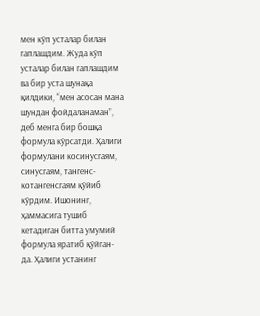мен кўп усталар билан гаплашдим. Жуда кўп усталар билан гаплашдим ва бир уста шунақа қилдики, “мен асосан мана шундан фойдаланаман”, деб менга бир бошқа формула кўрсатди. Ҳалиги формулани косинусгаям, синусгаям, тангенс-котангенсгаям қўйиб кўрдим. Ишонинг, ҳаммасига тушиб кетадиган битта умумий формула яратиб қўйган-да. Ҳалиги устанинг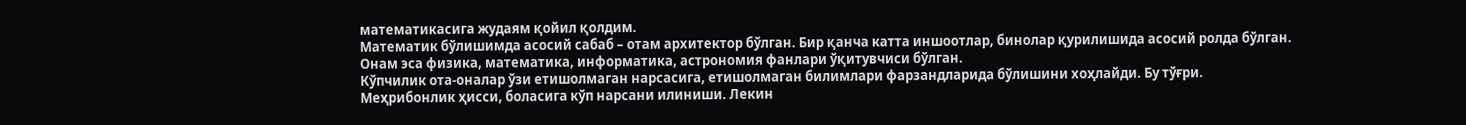математикасига жудаям қойил қолдим.
Математик бўлишимда асосий сабаб – отам архитектор бўлган. Бир қанча катта иншоотлар, бинолар қурилишида асосий ролда бўлган. Онам эса физика, математика, информатика, астрономия фанлари ўқитувчиси бўлган.
Кўпчилик ота-оналар ўзи етишолмаган нарсасига, етишолмаган билимлари фарзандларида бўлишини хоҳлайди. Бу тўғри. Меҳрибонлик ҳисси, боласига кўп нарсани илиниши. Лекин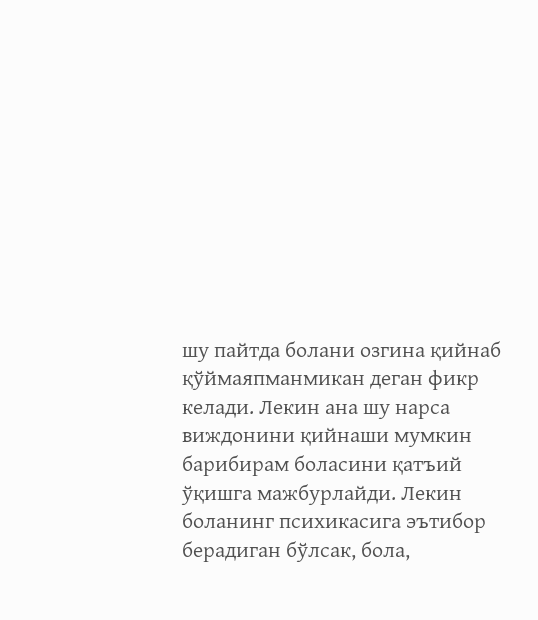шу пайтда болани озгина қийнаб қўймаяпманмикан деган фикр келади. Лекин ана шу нарса виждонини қийнаши мумкин барибирам боласини қатъий ўқишга мажбурлайди. Лекин боланинг психикасига эътибор берадиган бўлсак, бола,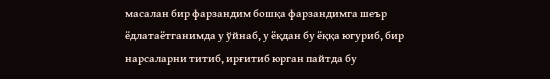масалан бир фарзандим бошқа фарзандимга шеър ёдлатаётганимда у ўйнаб, у ёқдан бу ёққа югуриб, бир нарсаларни титиб, ирғитиб юрган пайтда бу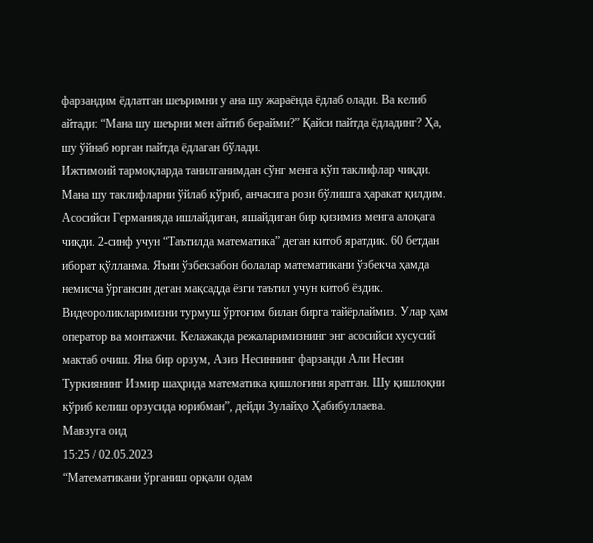фарзандим ёдлатган шеъримни у ана шу жараёнда ёдлаб олади. Ва келиб айтади: “Мана шу шеърни мен айтиб берайми?” Қайси пайтда ёдладинг? Ҳа, шу ўйнаб юрган пайтда ёдлаган бўлади.
Ижтимоий тармоқларда танилганимдан сўнг менга кўп таклифлар чиқди. Мана шу таклифларни ўйлаб кўриб, анчасига рози бўлишга ҳаракат қилдим. Асосийси Германияда ишлайдиган, яшайдиган бир қизимиз менга алоқага чиқди. 2-синф учун “Таътилда математика” деган китоб яратдик. 60 бетдан иборат қўлланма. Яъни ўзбекзабон болалар математикани ўзбекча ҳамда немисча ўргансин деган мақсадда ёзги таътил учун китоб ёздик.
Видеороликларимизни турмуш ўртоғим билан бирга тайёрлаймиз. Улар ҳам оператор ва монтажчи. Келажакда режаларимизнинг энг асосийси хусусий мактаб очиш. Яна бир орзум, Азиз Несиннинг фарзанди Али Несин Туркиянинг Измир шаҳрида математика қишлоғини яратган. Шу қишлоқни кўриб келиш орзусида юрибман”, дейди Зулайҳо Ҳабибуллаева.
Мавзуга оид
15:25 / 02.05.2023
“Математикани ўрганиш орқали одам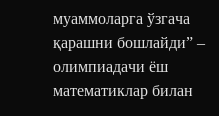муаммоларга ўзгача қарашни бошлайди” – олимпиадачи ёш математиклар билан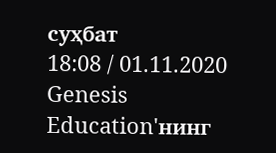суҳбат
18:08 / 01.11.2020
Genesis Education'нинг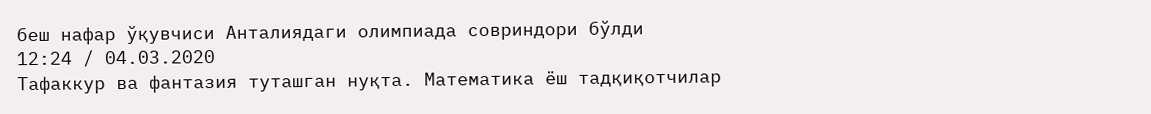беш нафар ўқувчиси Анталиядаги олимпиада совриндори бўлди
12:24 / 04.03.2020
Тафаккур ва фантазия туташган нуқта. Математика ёш тадқиқотчилар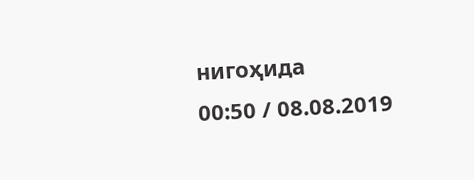нигоҳида
00:50 / 08.08.2019